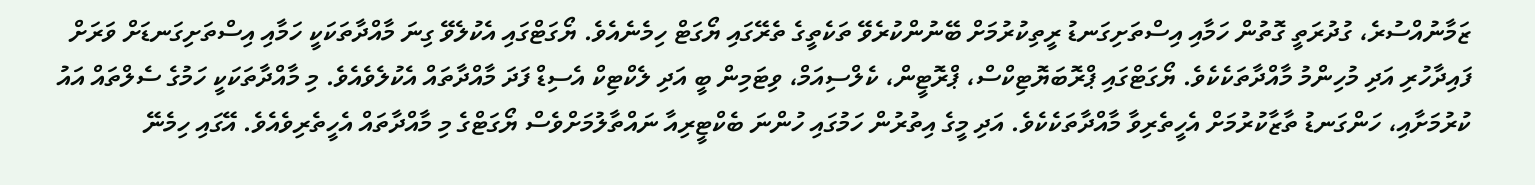ޒަމާނުއްސުރެ، ގުދުރަތީ ގޮތުން ހަމާއި އިސްތަށިގަނޑު ރީތިކުރުމަށް ބޭނުންކުރެވޭ ތަކެތީގެ ތެރޭގައި ޔޯގަޓް ހިމެނެއެވެ. ޔޯގަޓްގައި އެކުލެވޭ ގިނަ މާއްދާތަކަކީ ހަމާއި އިސްތަށިގަނޑަށް ވަރަށް ފައިދާހުރި އަދި މުހިންމު މާއްދާތަކެކެވެ. ޔޯގަޓްގައި ޕްރޮބަޔޮޓިކްސް، ޕްރޮޓީން، ކެލްސިއަމް، ވިޓަމިން ބީ އަދި ލެކްޓިކް އެސިޑް ފަދަ މާއްދާތައް އެކުލެވެއެވެ. މި މާއްދާތަކަކީ ހަމުގެ ސެލްތައް އައު ކުރުމަށާއި، ހަންގަނޑު ތާޒާކުރުމަށް އެހީތެރިވާ މާއްދާތަކެކެވެ. އަދި މީގެ އިތުރުން ހަމުގައި ހުންނަ ބެކްޓީރިއާ ނައްތާލުމަށްވެސް ޔޯގަޓްގެ މި މާއްދާތައް އެހީތެރިވެއެވެ. އޭގައި ހިމެނޭ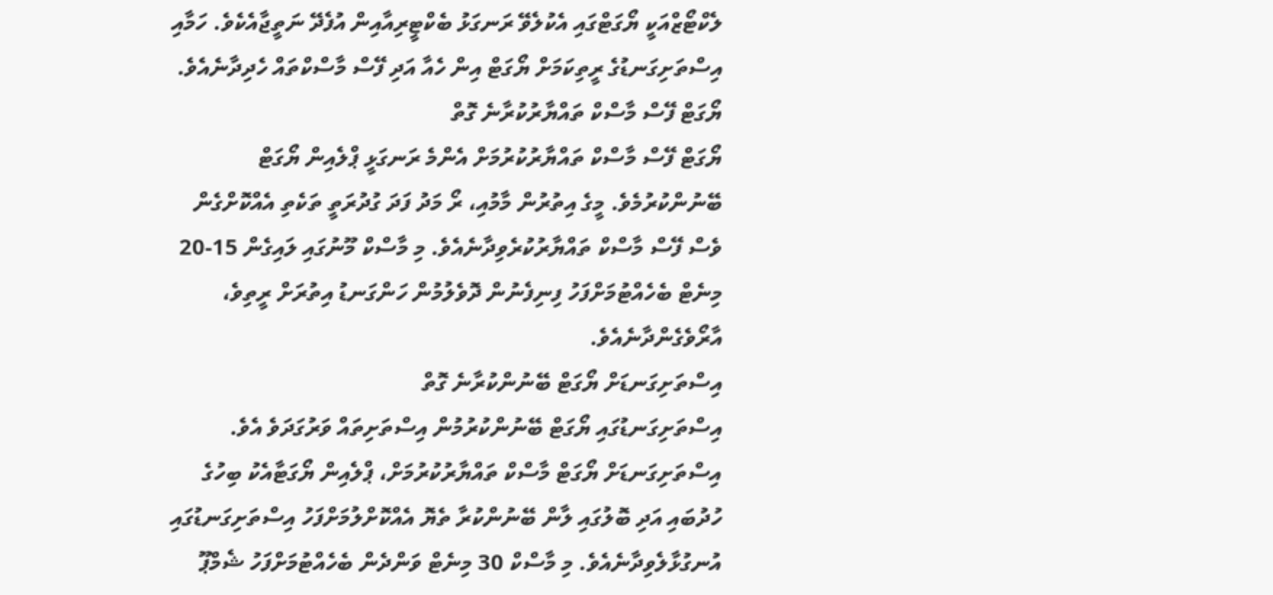ލެކްޓޯޒްއަކީ ޔޯގަޓްގައި އެކުލެވޭ ރަނގަޅު ބެކްޓީރިއާއިން އުފެދޭ ނަތީޖާއެކެވެ. ހަމާއި އިސްތަށިގަނޑުގެ ރީތިކަމަށް ޔޯގަޓް އިން ހެއާ އަދި ފޭސް މާސްކްތައް ހެދިދާނެއެވެ.
ޔޯގަޓް ފޭސް މާސްކް ތައްޔާރުކުރާނެ ގޮތް
ޔޯގަޓް ފޭސް މާސްކް ތައްޔާރުކުރުމަށް އެންމެ ރަނގަޅީ ޕްލެއިން ޔޯގަޓް ބޭނުންކުރުމެވެ. މީގެ އިތުރުން މާމުއި، ރޯ މަދު ފަދަ ގުދުރަތީ ތަކެތި އެއްކޮށްގެން ވެސް ފޭސް މާސްކް ތައްޔާރުކުރެވިދާނެއެވެ. މި މާސްކް މޫނުގައި ލައިގެން 15-20 މިނެޓް ބެހެއްޓުމަށްފަހު ފިނިފެނުން ދޮވެލުމުން ހަންގަނޑު އިތުރަށް ރީތިވެ، އާރޯވެގެންދާނެއެވެ.
އިސްތަށިގަނޑަށް ޔޯގަޓް ބޭނުންކުރާނެ ގޮތް
އިސްތަށިގަނޑުގައި ޔޯގަޓް ބޭނުންކުރުމުން އިސްތަށިތައް ވަރުގަދަވެ އެވެ. އިސްތަށިގަނޑަށް ޔޯގަޓް މާސްކް ތައްޔާރުކުރުމަށް، ޕްލެއިން ޔޯގަޓާއެކު ބިހުގެ ހުދުބައި އަދި ބޮލުގައި ލާން ބޭނުންކުރާ ތެޔޮ އެއްކޮށްލުމަށްފަހު އިސްތަށިގަނޑުގައި އުނގުޅާލެވިދާނެއެވެ. މި މާސްކް 30 މިނެޓް ވަންދެން ބެހެއްޓުމަށްފަހު ޝެމްޕޫ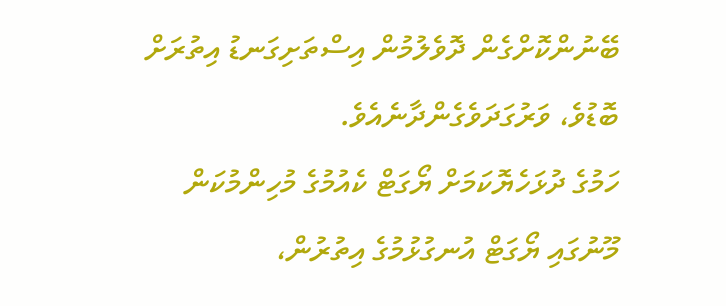ބޭނުންކޮށްގެން ދޮވެލުމުން އިސްތަށިގަނޑު އިތުރަށް ބޮޑުވެ، ވަރުގަދަވެގެންދާނެއެވެ.
ހަމުގެ ދުޅަހެޔޮކަމަށް ޔޯގަޓް ކެއުމުގެ މުހިންމުކަން
މޫނުގައި ޔޯގަޓް އުނގުޅުމުގެ އިތުރުން،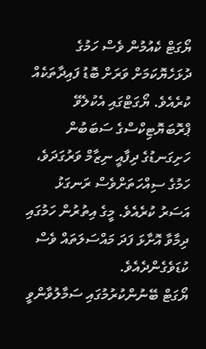ޔޯގަޓް ކެއުމުން ވެސް ހަމުގެ ދުޅަހެޔޮކަމަށް ވަރަށް ބޮޑު ފައިދާތަކެއް ކުރެއެވެ. ޔޯގަޓްގައި އެކުލެވޭ ޕްރޮބަޔޮޓިކްސްގެ ސަބަބުން ހަށިގަނޑުގެ ދިފާއީ ނިޒާމް ވަރުގަދަވެ، ހަމުގެ ސިއްހަތަށްވެސް ރަނގަޅު އަސަރު ކުރެއެވެ. މީގެ އިތުރުން ހަމުގައި ދިމާވާ އޮށާޅަ ފަދަ މައްސަލަތައް ވެސް ކުޑަވެގެންދެއެވެ.
ޔޯގަޓް ބޭނުންކުރުމުގައި ސަމާލުވާންވީ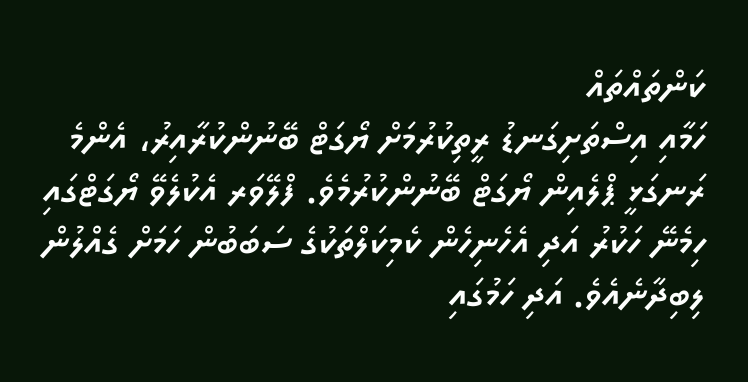ކަންތައްތައް
ހަމާއި އިސްތަށިގަނޑު ރީތިކުރުމަށް ޔޯގަޓް ބޭނުންކުރާއިރު، އެންމެ ރަނގަޅީ ޕްލެއިން ޔޯގަޓް ބޭނުންކުރުމެވެ. ފްލޭވަރ އެކުލެވޭ ޔޯގަޓްގައި ހިމެނޭ ހަކުރު އަދި އެހެނިހެން ކެމިކަލްތަކުގެ ސަބަބުން ހަމަށް ގެއްލުން ލިބިދާނެއެވެ. އަދި ހަމުގައި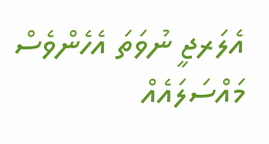އެލަރޖީ ނުވަތަ އެހެންވެސް މައްސަލައެއް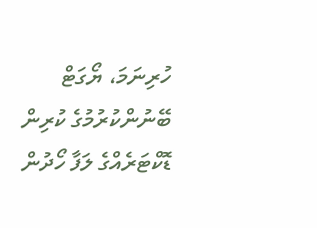ހުރިނަމަ، ޔޯގަޓް ބޭނުންކުރުމުގެ ކުރިން ޑޮކްޓަރެއްގެ ލަފާ ހޯދުން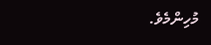މުހިންމެވެ.